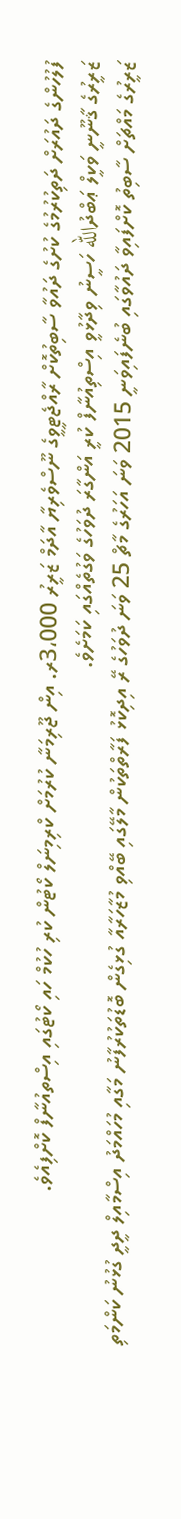ފުލުހުންގެ ދައުރަށް ދަތިކުރުމުގެ ކުށުގެ ދައުވާ ސާބިތުކޮށް ރާއްޖެޓީވީގެ ނޫސްވެރިޔާ އާދަމް ޒަރީރު 3،000ރ. އިން ޖޫރިމަނާ ކުރުމަށް ކްރިމިނަލް ކޯޓުން ކުރި ހުކުމް ހައި ކޯޓުގައި އިސްތއުނާފް ކޮށްފިއެވެ.
ޒަރީރުގެ ޤާނޫނީ ވަކީލް ޢަބްދުالله ހަސީނު ވިދާޅުވީ އިސްތިއުނާފް ކުރީ އަންގާރަ ދުވަހުގެ ވަގުތެއްގައި ކަމަށެވެ.
ޒަރީރުގެ މައްޗަށް ސާބިތު ކޮށްފައިވާ ދައުވާގައި ބުނެފައިވަނީ 2015 ވަނަ އަހަރުގެ މާޗް 25 ވަނަ ދުވަހުގެ ރޭ އިދިކޮޅު ފަރާތްތަކުން މާލޭގައި ބޭއްވި މުޒާހަރާއާ ގުޅިގެން ބޮޑުތަކުރުފާނު މަގާއި މުހައްމަދު އިސްމާއިލް ދީދީ ގުޅުނު ކަންމަތި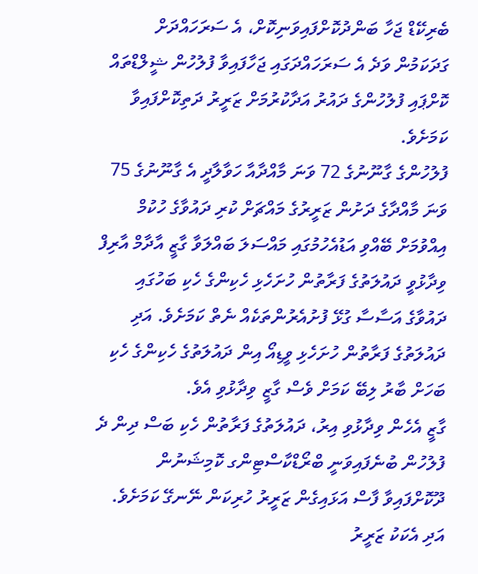ބެރިކޭޑް ޖަހާ ބަންދުކޮށްފައިވަނިކޮށް، އެ ސަރަހައްދަށް ގަދަކަމުން ވަދެ އެ ސަރަހައްދަގައި ޖަހާފައިވާ ފުލުހުން ޝީލްޑްތައް ކޮށްޕައި ފުލުހުންގެ ދައުރު އަދާކުރުމަށް ޒަރީރު ދަތިކޮށްފައިވާ ކަމަށެވެ.
ފުލުހުންގެ ގާނޫނުގެ 72 ވަނަ މާއްދާއާ ހަވާލާދީ އެ ގާނޫނުގެ 75 ވަނަ މާއްދާގެ ދަށުން ޒަރީރުގެ މައްޗަށް ކުރި ދައުވާގެ ހުކުމް އިއްވުމަށް ބޭއްވި އަޑުއެހުމުގައި މައްސަލަ ބައްލަވާ ގާޒީ އާދާމް އާރިފް ވިދާޅުވީ ދައުލަތުގެ ފަރާތުން ހުށަހެޅި ހެކިންގެ ހެކި ބަހުގައި ދައުވާގެ އަސާސާ ގުޅޭ ފުށުއެރުންތަކެއް ނެތް ކަމަށެވެ. އަދި ދައުލަތުގެ ފަރާތުން ހުށަހެޅި ވީޑިއޯ އިން ދައުލަތުގެ ހެކިންގެ ހެކި ބަހަށް ބާރު ލިބޭ ކަމަށް ވެސް ގާޒީ ވިދާޅުވި އެވެ.
ގާޒީ އެހެން ވިދާޅުވި އިރު، ދައުލަތުގެ ފަރާތުން ހެކި ބަސް ދިން ދެ ފުލުހުން ބުނެފައިވަނީ ބްރޯޑްކާސްޓިންގ ކޮމިޝަނުން ދޫކޮށްފައިވާ ފާސް އަޅައިގެން ޒަރީރު ހުރިކަން ނޭނގޭ ކަމަށެވެ. އަދި އެކަކު ޒަރީރު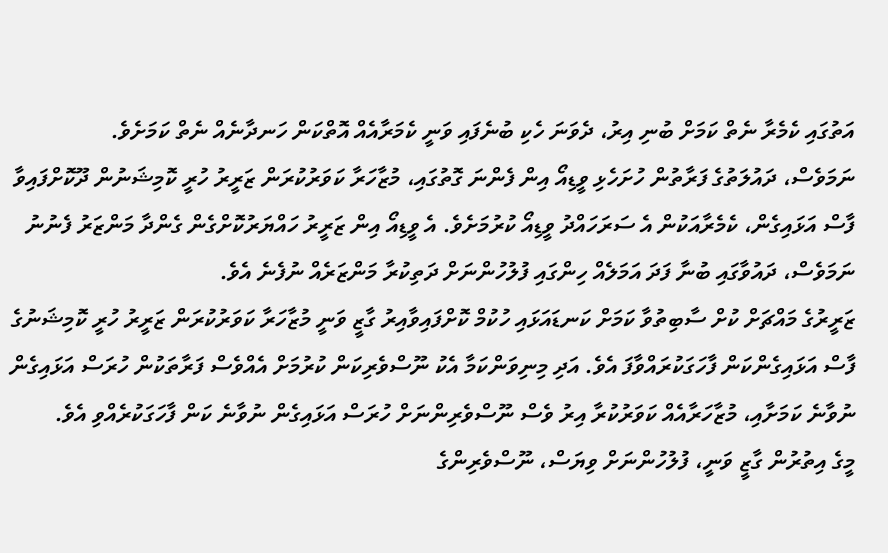އަތުގައި ކެމެރާ ނެތް ކަމަށް ބުނި އިރު، ދެވަނަ ހެކި ބުނެފައި ވަނީ ކެމަރާއެއް އޮތްކަން ހަނދާނެއް ނެތް ކަމަށެވެ.
ނަމަވެސް، ދައުލަތުގެ ފަރާތުން ހުށަހެޅި ވީޑިއޯ އިން ފެންނަ ގޮތުގައި، މުޒާހަރާ ކަވަރުކުރަން ޒަރީރު ހުރީ ކޮމިޝަނުން ދޫކޮށްފައިވާ ފާސް އަޅައިގެން، ކެމެރާއަކުން އެ ސަރަހައްދު ވީޑިއޯ ކުރުމަށެވެ. އެ ވީޑިއޯ އިން ޒަރީރު ހައްޔަރުކޮށްގެން ގެންދާ މަންޒަރު ފެނުނު ނަމަވެސް، ދައުވާގައި ބުނާ ފަދަ އަމަލެއް ހިންގައި ފުލުހުންނަށް ދަތިކުރާ މަންޒަރެއް ނުފެނެ އެވެ.
ޒަރީރުގެ މައްޗަށް ކުށް ސާބިތުވާ ކަމަށް ކަނޑައަޅައި ހުކުމް ކޮށްފައިވާއިރު ގާޒީ ވަނީ މުޒާހަރާ ކަވަރުކުރަން ޒަރީރު ހުރީ ކޮމިޝަނުގެ ފާސް އަޅައިގެންކަން ފާހަގަކުރައްވާފަ އެވެ. އަދި މިނިވަންކަމާ އެކު ނޫސްވެރިކަން ކުރުމަށް އެއްވެސް ފަރާތަކުން ހުރަސް އަޅައިގެން ނުވާނެ ކަމަށާއި، މުޒާހަރާއެއް ކަވަރުކުރާ އިރު ވެސް ނޫސްވެރިންނަށް ހުރަސް އަޅައިގެން ނުވާނެ ކަން ފާހަގަކުރެއްވި އެވެ.
މީގެ އިތުރުން ގާޒީ ވަނީ، ފުލުހުންނަށް ވިޔަސް، ނޫސްވެރިންގެ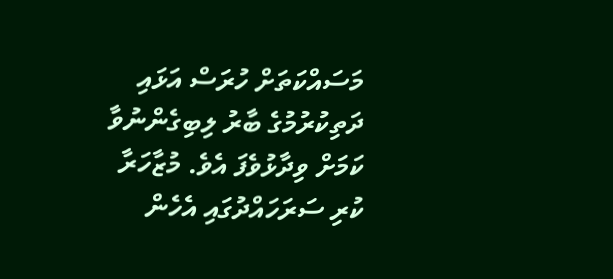މަސައްކަތަށް ހުރަސް އަޅައި ދަތިކުރުމުގެ ބާރު ލިބިގެންނުވާ ކަމަށް ވިދާޅުވެފަ އެވެ. މުޒާހަރާ ކުރި ސަރަހައްދުގައި އެހެން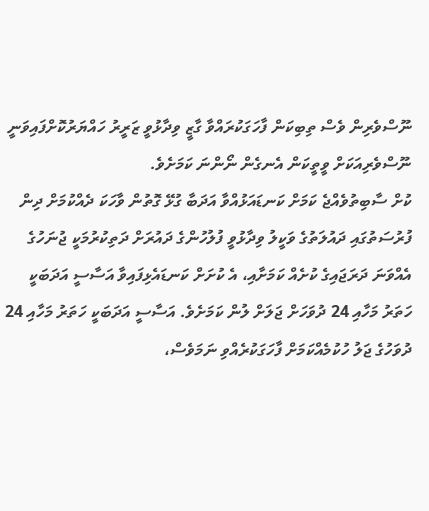ނޫސްވެރިން ވެސް ތިބިކަން ފާހަގަކުރައްވާ ގާޒީ ވިދާޅުވީ ޒަރީރު ހައްޔަރުކޮށްފައިވަނީ ނޫސްވެރިއަކަށް ވީތީކަން އެނގެން ނޯންނަ ކަމަށެވެ.
ކުށް ސާބިތުވެއްޖެ ކަމަށް ކަނޑައަޅުއްވާ އަދަބާ ގުޅޭ ގޮތުން ވާހަކަ ދެއްކުމަށް ދިން ފުރުސަތުގައި ދައުލަތުގެ ވަކީލު ވިދާޅުވީ ފުލުހުންގެ ދައުރަށް ދަތިކުރުމަކީ ޖުނަހުގެ އެއްވަނަ ދަރަޖައިގެ ކުށެއް ކަމަށާއި، އެ ކުށަށް ކަނޑައެޅިފައިވާ އަސާސީ އަދަބަކީ ހަތަރު މަހާއި 24 ދުވަހަށް ޖަލަށް ލުން ކަމަށެވެ. އަސާސީ އަދަބަކީ ހަތަރު މަހާއި 24 ދުވަހުގެ ޖަލު ހުކުމެއްކަމަށް ފާހަގަކުރެއްވި ނަމަވެސް،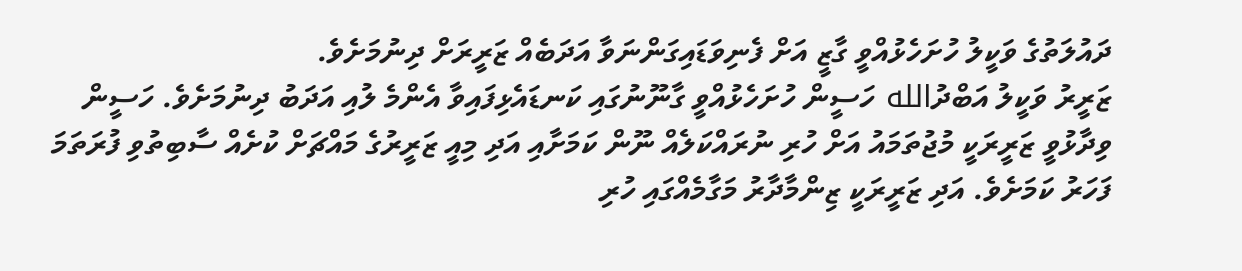ދައުލަތުގެ ވަކީލު ހުށަހެޅުއްވީ ގާޒީ އަށް ފެނިވަޑައިގަންނަވާ އަދަބެއް ޒަރީރަށް ދިނުމަށެވެ.
ޒަރީރު ވަކީލު އަބްދުالله ހަސީން ހުށަހެޅުއްވީ ގާނޫނުގައި ކަނޑައެޅިފައިވާ އެންމެ ލުއި އަދަބު ދިނުމަށެވެ. ހަސީން ވިދާޅުވީ ޒަރީރަކީ މުޖުތަމައު އަށް ހުރި ނުރައްކަލެއް ނޫން ކަމަށާއި އަދި މިއީ ޒަރީރުގެ މައްޗަށް ކުށެއް ސާބިތުވި ފުރަތަމަ ފަހަރު ކަމަށެވެ. އަދި ޒަރީރަކީ ޒިންމާދާރު މަގާމެއްގައި ހުރި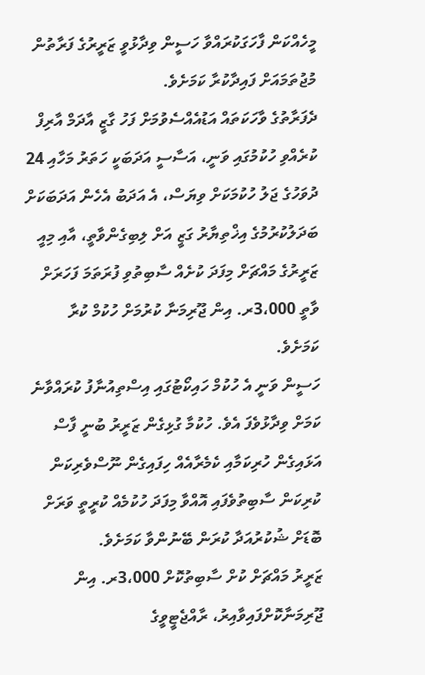މީހެއްކަން ފާހަގަކުރައްވާ ހަސީން ވިދާޅުވީ ޒަރީރުގެ ފަރާތުން މުޖުތަމައަށް ފައިދާކުރާ ކަމަށެވެ.
ދެފަރާތުގެ ވާހަކަތައް އަޑުއެއްސެވުމަށް ފަހު ގާޒީ އާދަމް އާރިފް ކުރެއްވި ހުކުމުގައި ވަނީ، އަސާސީ އަދަބަކީ ހަތަރު މަހާއި 24 ދުވަހުގެ ޖަލު ހުކުމަކަށް ވިޔަސް، އެ އަދަބު އެހެން އަދަބަކަށް ބަދަލުކުރުމުގެ އިޚްތިޔާރު ގަޒީ އަށް ލިބިގެންވާތީ، އާއި މިއީ ޒަރީރުގެ މައްޗަށް މިފަދަ ކުށެއް ސާބިތުވި ފުރަތަމަ ފަހަރަށް ވާތީ 3،000ރ. އިން ޖޫރިމަނާ ކުރުމަށް ހުކުމް ކުރާ ކަމަށެވެ.
ހަސީން ވަނީ އެ ހުކުމް ހައިކޯޓުގައި އިސްތިއުނާފު ކުރައްވާނެ ކަމަށް ވިދާޅުވެފަ އެވެ. ހުކުމާ ގުޅިގެން ޒަރީރު ބުނީ ފާސް އަޅައިގެން ހުރިކަމާއި ކެމެރާއެއް ހިފައިގެން ނޫސްވެރިކަން ކުރިކަން ސާބިތުވެފައި އޮއްވާ މިފަދަ ހުކުމެއް ކުރީތީ ވަރަށް ބޮޑަށް ޝުކުރުއަދާ ކުރަން ބޭނުންވާ ކަމަށެވެ.
ޒަރީރު މައްޗަށް ކުށް ސާބިތުކޮށް 3،000ރ. އިން ޖޫރިމަނާކޮށްފައިވާއިރު، ރާއްޖެޓީވީގެ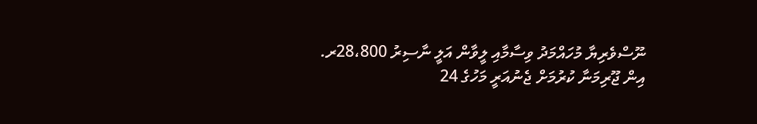ނޫސްވެރިޔާ މުހައްމަދު ވިސާމާއި ލީވާން އަލީ ނާސިރު 28،800ރ. އިން ޖޫރިމަނާ ކުރުމަށް ޖެނުއަރީ މަހުގެ 24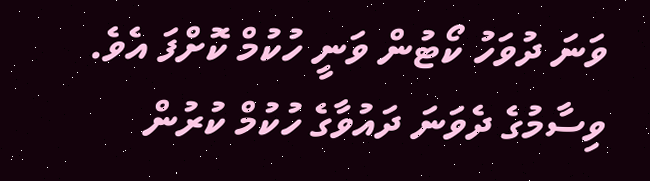ވަނަ ދުވަހު ކޯޓުން ވަނީ ހުކުމް ކޮށްފަ އެވެ. ވިސާމުގެ ދެވަނަ ދައުވާގެ ހުކުމް ކުރުން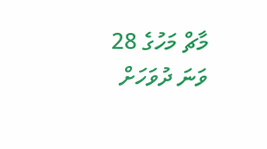މާޗް މަހުގެ 28 ވަނަ ދުވަހަށް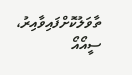ތާވަލުކޮށްފައިވާއިރު، ސީއޯއޯ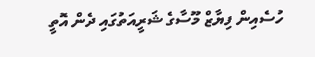ހުސެއިން ފިޔާޒް މޫސާގެ ޝަރީއަތުގައި ދެން އޮތީ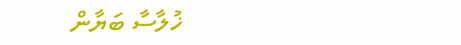ޚުލާސާ ބަޔާން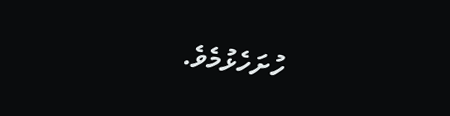ހުށަހެޅުމެވެ.